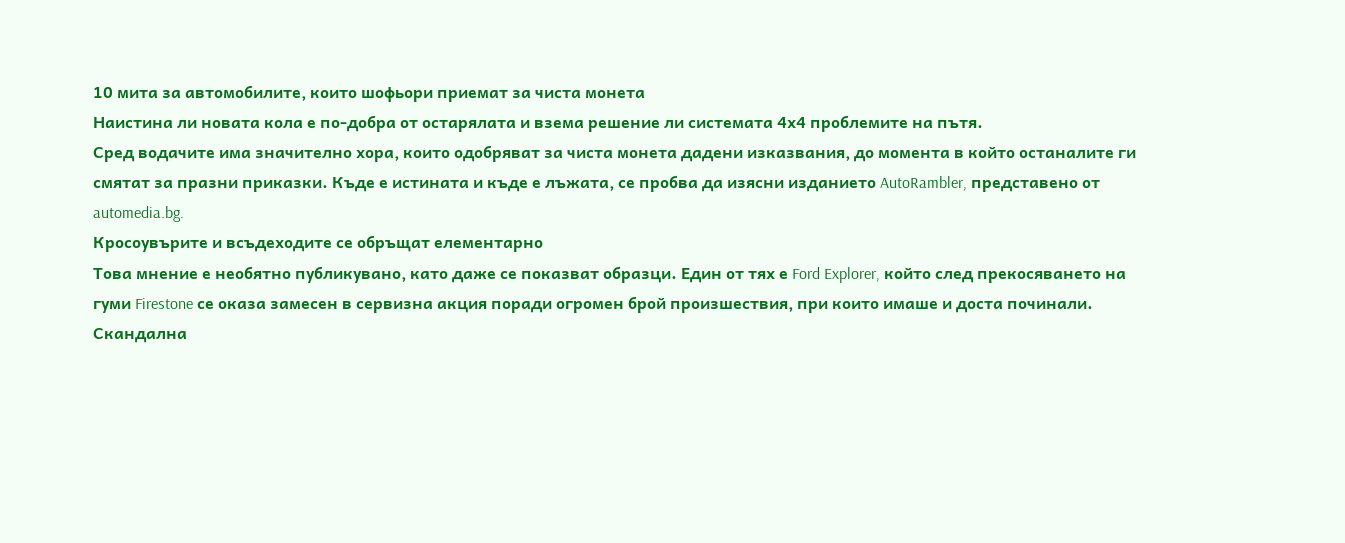10 мита за автомобилите, които шофьори приемат за чиста монета
Наистина ли новата кола е по-добра от остарялата и взема решение ли системата 4х4 проблемите на пътя.
Сред водачите има значително хора, които одобряват за чиста монета дадени изказвания, до момента в който останалите ги смятат за празни приказки. Къде е истината и къде е лъжата, се пробва да изясни изданието AutoRambler, представено от automedia.bg.
Кросоувърите и всъдеходите се обръщат елементарно
Това мнение е необятно публикувано, като даже се показват образци. Един от тях е Ford Explorer, който след прекосяването на гуми Firestone се оказа замесен в сервизна акция поради огромен брой произшествия, при които имаше и доста починали.
Скандална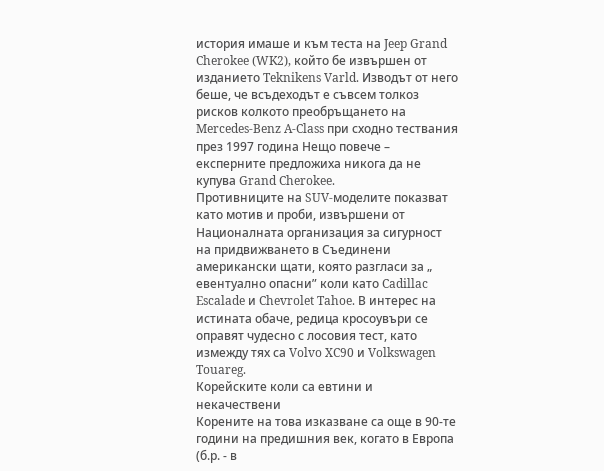история имаше и към теста на Jeep Grand Cherokee (WK2), който бе извършен от изданието Teknikens Varld. Изводът от него беше, че всъдеходът е съвсем толкоз рисков колкото преобръщането на Mercedes-Benz A-Class при сходно тествания през 1997 година Нещо повече – експерните предложиха никога да не купува Grand Cherokee.
Противниците на SUV-моделите показват като мотив и проби, извършени от Националната организация за сигурност на придвижването в Съединени американски щати, която разгласи за „ евентуално опасни” коли като Cadillac Escalade и Chevrolet Tahoe. В интерес на истината обаче, редица кросоувъри се оправят чудесно с лосовия тест, като измежду тях са Volvo XC90 и Volkswagen Touareg.
Корейските коли са евтини и некачествени
Корените на това изказване са още в 90-те години на предишния век, когато в Европа (б.р. - в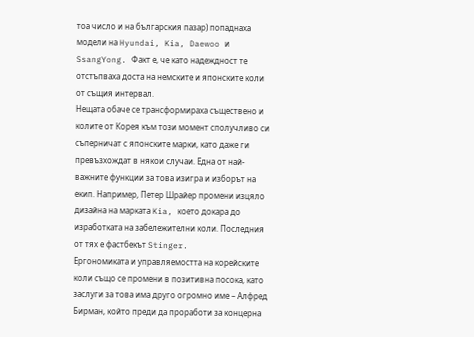тоа число и на българския пазар) попаднаха модели на Hyundai, Kia, Daewoo и SsangYong. Факт е, че като надеждност те отстъпваха доста на немските и японските коли от същия интервал.
Нещата обаче се трансформираха съществено и колите от Корея към този момент сполучливо си съперничат с японските марки, като даже ги превъзхождат в някои случаи. Една от най-важните функции за това изигра и изборът на екип. Например, Петер Шрайер промени изцяло дизайна на марката Kia, което докара до изработката на забележителни коли. Последния от тях е фастбекът Stinger.
Ергономиката и управляемостта на корейските коли също се промени в позитивна посока, като заслуги за това има друго огромно име – Алфред Бирман, който преди да проработи за концерна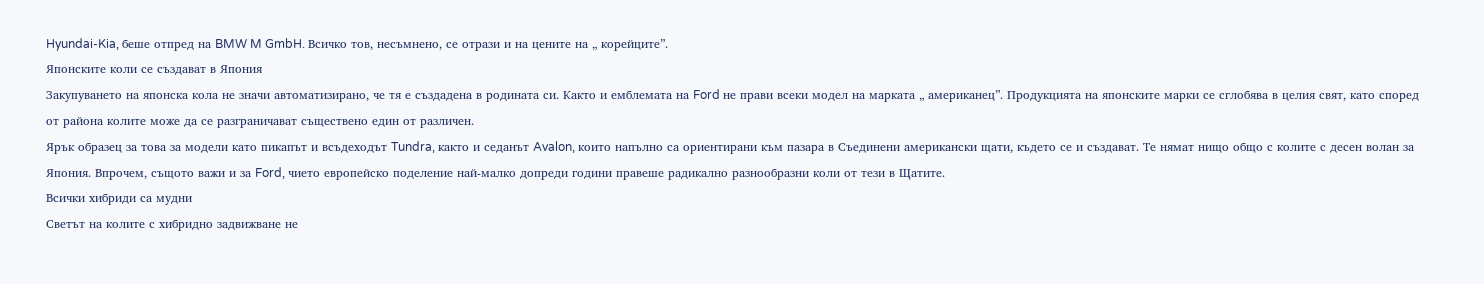Hyundai-Kia, беше отпред на BMW M GmbH. Всичко тов, несъмнено, се отрази и на цените на „ корейците”.
Японските коли се създават в Япония
Закупуването на японска кола не значи автоматизирано, че тя е създадена в родината си. Както и емблемата на Ford не прави всеки модел на марката „ американец”. Продукцията на японските марки се сглобява в целия свят, като според от района колите може да се разграничават съществено един от различен.
Ярък образец за това за модели като пикапът и всъдеходът Tundra, както и седанът Avalon, които напълно са ориентирани към пазара в Съединени американски щати, където се и създават. Те нямат нищо общо с колите с десен волан за Япония. Впрочем, същото важи и за Ford, чието европейско поделение най-малко допреди години правеше радикално разнообразни коли от тези в Щатите.
Всички хибриди са мудни
Светът на колите с хибридно задвижване не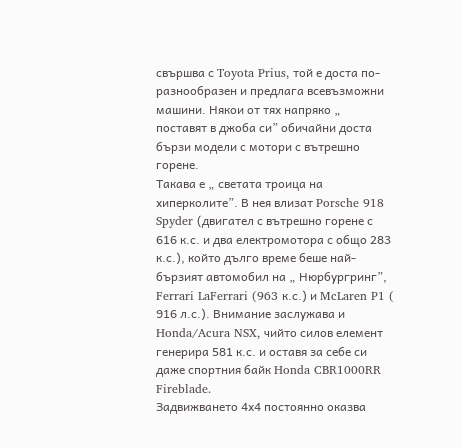свършва с Toyota Prius, той е доста по-разнообразен и предлага всевъзможни машини. Някои от тях напряко „ поставят в джоба си” обичайни доста бързи модели с мотори с вътрешно горене.
Такава е „ светата троица на хиперколите”. В нея влизат Porsche 918 Spyder (двигател с вътрешно горене с 616 к.с. и два електромотора с общо 283 к.с.), който дълго време беше най-бързият автомобил на „ Нюрбургринг”, Ferrari LaFerrari (963 к.с.) и McLaren P1 ( 916 л.с.). Внимание заслужава и Honda/Acura NSX, чийто силов елемент генерира 581 к.с. и оставя за себе си даже спортния байк Honda CBR1000RR Fireblade.
Задвижването 4х4 постоянно оказва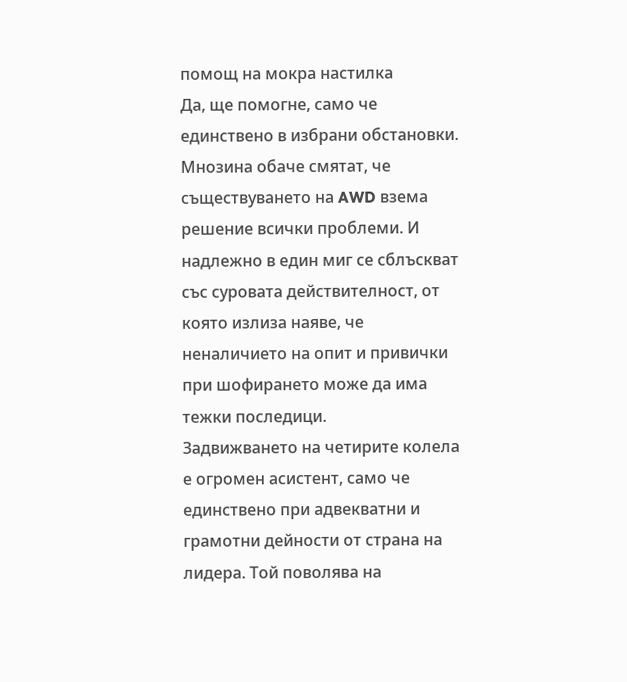помощ на мокра настилка
Да, ще помогне, само че единствено в избрани обстановки. Мнозина обаче смятат, че съществуването на AWD взема решение всички проблеми. И надлежно в един миг се сблъскват със суровата действителност, от която излиза наяве, че неналичието на опит и привички при шофирането може да има тежки последици.
Задвижването на четирите колела е огромен асистент, само че единствено при адвекватни и грамотни дейности от страна на лидера. Той поволява на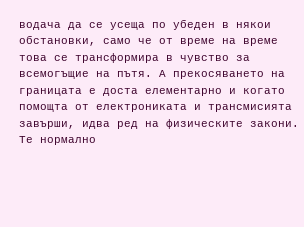водача да се усеща по убеден в някои обстановки, само че от време на време това се трансформира в чувство за всемогъщие на пътя. А прекосяването на границата е доста елементарно и когато помощта от електрониката и трансмисията завърши, идва ред на физическите закони. Те нормално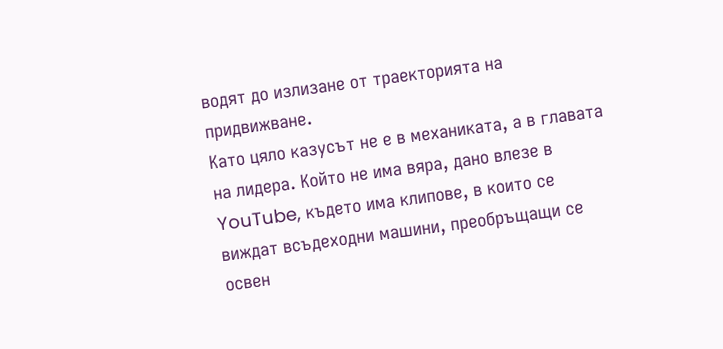водят до излизане от траекторията на придвижване.
Като цяло казусът не е в механиката, а в главата на лидера. Който не има вяра, дано влезе в YouTube, където има клипове, в които се виждат всъдеходни машини, преобръщащи се освен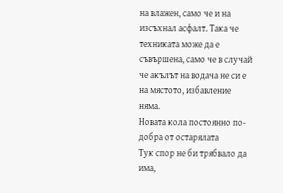на влажен, само че и на изсъхнал асфалт. Така че техниката може да е съвършена, само че в случай че акълът на водача не си е на мястото, избавление няма.
Новата кола постоянно по-добра от остарялата
Тук спор не би трябвало да има,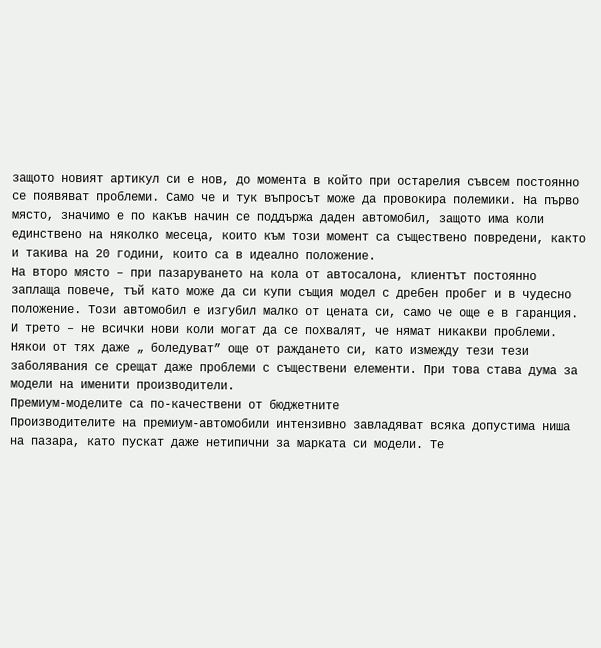защото новият артикул си е нов, до момента в който при остарелия съвсем постоянно се появяват проблеми. Само че и тук въпросът може да провокира полемики. На първо място, значимо е по какъв начин се поддържа даден автомобил, защото има коли единствено на няколко месеца, които към този момент са съществено повредени, както и такива на 20 години, които са в идеално положение.
На второ място – при пазаруването на кола от автосалона, клиентът постоянно заплаща повече, тъй като може да си купи същия модел с дребен пробег и в чудесно положение. Този автомобил е изгубил малко от цената си, само че още е в гаранция.
И трето – не всички нови коли могат да се похвалят, че нямат никакви проблеми. Някои от тях даже „ боледуват” още от раждането си, като измежду тези тези заболявания се срещат даже проблеми с съществени елементи. При това става дума за модели на именити производители.
Премиум-моделите са по-качествени от бюджетните
Производителите на премиум-автомобили интензивно завладяват всяка допустима ниша на пазара, като пускат даже нетипични за марката си модели. Те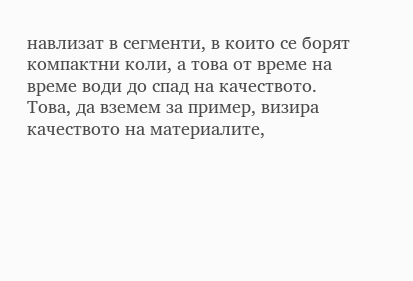навлизат в сегменти, в които се борят компактни коли, а това от време на време води до спад на качеството.
Това, да вземем за пример, визира качеството на материалите,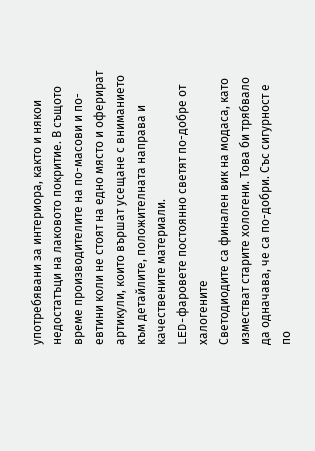употребявани за интериора, както и някои недостатъци на лаковото покритие. В същото време производителите на по-масови и по-евтини коли не стоят на едно място и оферират артикули, които вършат усещане с вниманието към детайлите, положителната направа и качествените материали.
LED-фаровете постоянно светят по-добре от халогените
Светодиодите са финален вик на модаса, като изместват старите хологени. Това би трябвало да одначава, че са по-добри. Със сигурност е по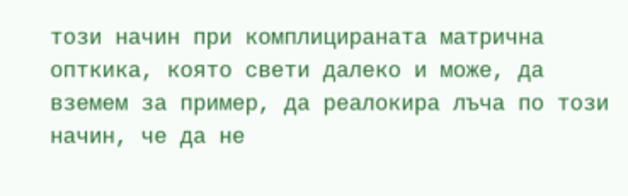този начин при комплицираната матрична опткика, която свети далеко и може, да вземем за пример, да реалокира лъча по този начин, че да не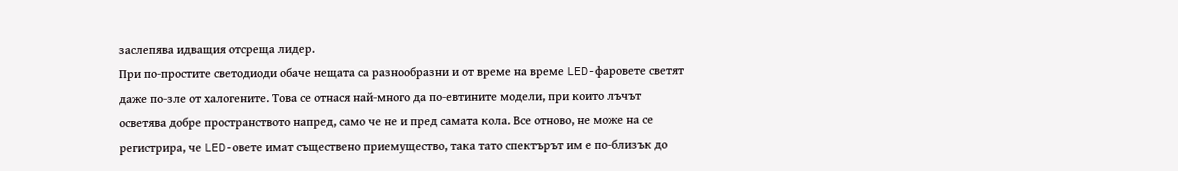заслепява идващия отсреща лидер.
При по-простите светодиоди обаче нещата са разнообразни и от време на време LED-фаровете светят даже по-зле от халогените. Това се отнася най-много да по-евтините модели, при които лъчът осветява добре пространството напред, само че не и пред самата кола. Все отново, не може на се регистрира, че LED-овете имат съществено приемущество, така тато спектърът им е по-близък до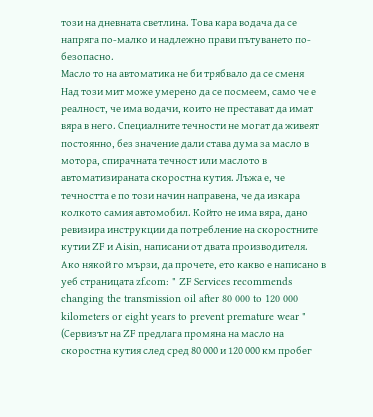този на дневната светлина. Това кара водача да се напряга по-малко и надлежно прави пътуването по-безопасно.
Масло то на автоматика не би трябвало да се сменя
Над този мит може умерено да се посмеем, само че е реалност, че има водачи, които не престават да имат вяра в него. Специалните течности не могат да живеят постоянно, без значение дали става дума за масло в мотора, спирачната течност или маслото в автоматизираната скоростна кутия. Лъжа е, че течността е по този начин направена, че да изкара колкото самия автомобил. Който не има вяра, дано ревизира инструкции да потребление на скоростните кутии ZF и Aisin, написани от двата производителя.
Ако някой го мързи, да прочете, ето какво е написано в уеб страницата zf.com: " ZF Services recommends changing the transmission oil after 80 000 to 120 000 kilometers or eight years to prevent premature wear " (Сервизът на ZF предлага промяна на масло на скоростна кутия след сред 80 000 и 120 000 км пробег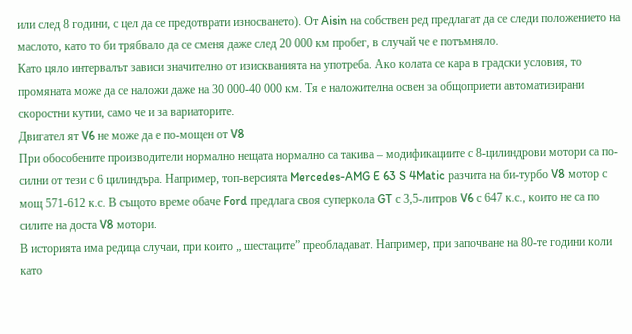или след 8 години, с цел да се предотврати износването). От Aisin на собствен ред предлагат да се следи положението на маслото, като то би трябвало да се сменя даже след 20 000 км пробег, в случай че е потъмняло.
Като цяло интервалът зависи значително от изискванията на употреба. Ако колата се кара в градски условия, то промяната може да се наложи даже на 30 000-40 000 км. Тя е наложителна освен за общоприети автоматизирани скоростни кутии, само че и за вариаторите.
Двигател ят V6 не може да е по-мощен от V8
При обособените производители нормално нещата нормално са такива – модификациите с 8-цилиндрови мотори са по-силни от тези с 6 цилиндъра. Например, топ-версията Mercedes-AMG E 63 S 4Matic разчита на би-турбо V8 мотор с мощ 571-612 к.с. В същото време обаче Ford предлага своя суперкола GT с 3,5-литров V6 с 647 к.с., които не са по силите на доста V8 мотори.
В историята има редица случаи, при които „ шестаците” преобладават. Например, при започване на 80-те години коли като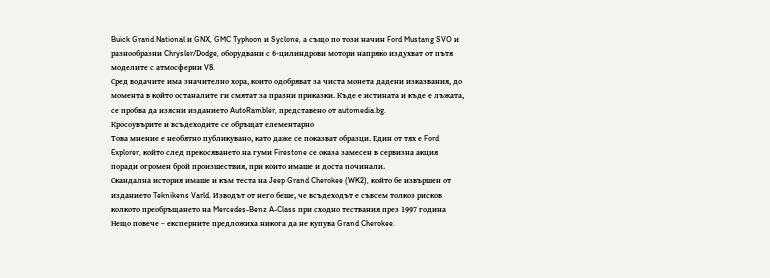Buick Grand National и GNX, GMC Typhoon и Syclone, а също по този начин Ford Mustang SVO и разнообразни Chrysler/Dodge, оборудвани с 6-цилиндрови мотори напряко издухват от пътя моделите с атмосферни V8.
Сред водачите има значително хора, които одобряват за чиста монета дадени изказвания, до момента в който останалите ги смятат за празни приказки. Къде е истината и къде е лъжата, се пробва да изясни изданието AutoRambler, представено от automedia.bg.
Кросоувърите и всъдеходите се обръщат елементарно
Това мнение е необятно публикувано, като даже се показват образци. Един от тях е Ford Explorer, който след прекосяването на гуми Firestone се оказа замесен в сервизна акция поради огромен брой произшествия, при които имаше и доста починали.
Скандална история имаше и към теста на Jeep Grand Cherokee (WK2), който бе извършен от изданието Teknikens Varld. Изводът от него беше, че всъдеходът е съвсем толкоз рисков колкото преобръщането на Mercedes-Benz A-Class при сходно тествания през 1997 година Нещо повече – експерните предложиха никога да не купува Grand Cherokee.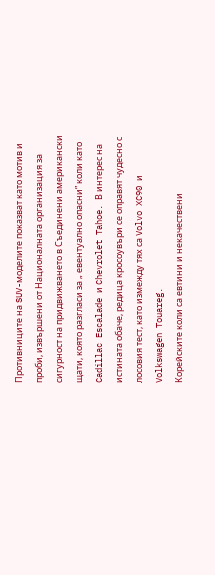Противниците на SUV-моделите показват като мотив и проби, извършени от Националната организация за сигурност на придвижването в Съединени американски щати, която разгласи за „ евентуално опасни” коли като Cadillac Escalade и Chevrolet Tahoe. В интерес на истината обаче, редица кросоувъри се оправят чудесно с лосовия тест, като измежду тях са Volvo XC90 и Volkswagen Touareg.
Корейските коли са евтини и некачествени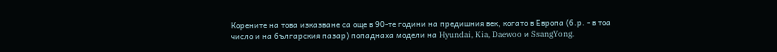Корените на това изказване са още в 90-те години на предишния век, когато в Европа (б.р. - в тоа число и на българския пазар) попаднаха модели на Hyundai, Kia, Daewoo и SsangYong.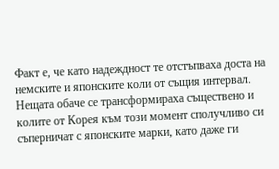Факт е, че като надеждност те отстъпваха доста на немските и японските коли от същия интервал.
Нещата обаче се трансформираха съществено и колите от Корея към този момент сполучливо си съперничат с японските марки, като даже ги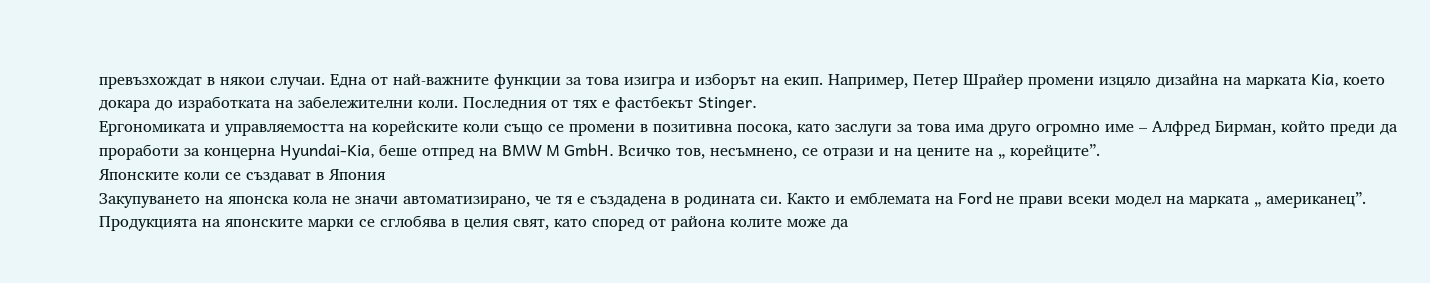превъзхождат в някои случаи. Една от най-важните функции за това изигра и изборът на екип. Например, Петер Шрайер промени изцяло дизайна на марката Kia, което докара до изработката на забележителни коли. Последния от тях е фастбекът Stinger.
Ергономиката и управляемостта на корейските коли също се промени в позитивна посока, като заслуги за това има друго огромно име – Алфред Бирман, който преди да проработи за концерна Hyundai-Kia, беше отпред на BMW M GmbH. Всичко тов, несъмнено, се отрази и на цените на „ корейците”.
Японските коли се създават в Япония
Закупуването на японска кола не значи автоматизирано, че тя е създадена в родината си. Както и емблемата на Ford не прави всеки модел на марката „ американец”. Продукцията на японските марки се сглобява в целия свят, като според от района колите може да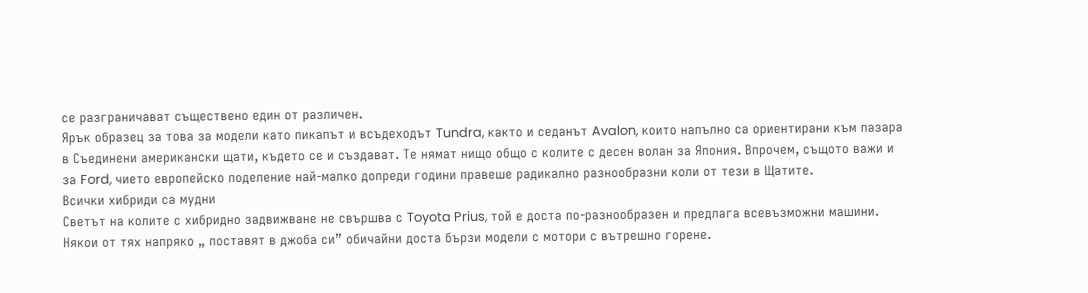се разграничават съществено един от различен.
Ярък образец за това за модели като пикапът и всъдеходът Tundra, както и седанът Avalon, които напълно са ориентирани към пазара в Съединени американски щати, където се и създават. Те нямат нищо общо с колите с десен волан за Япония. Впрочем, същото важи и за Ford, чието европейско поделение най-малко допреди години правеше радикално разнообразни коли от тези в Щатите.
Всички хибриди са мудни
Светът на колите с хибридно задвижване не свършва с Toyota Prius, той е доста по-разнообразен и предлага всевъзможни машини. Някои от тях напряко „ поставят в джоба си” обичайни доста бързи модели с мотори с вътрешно горене.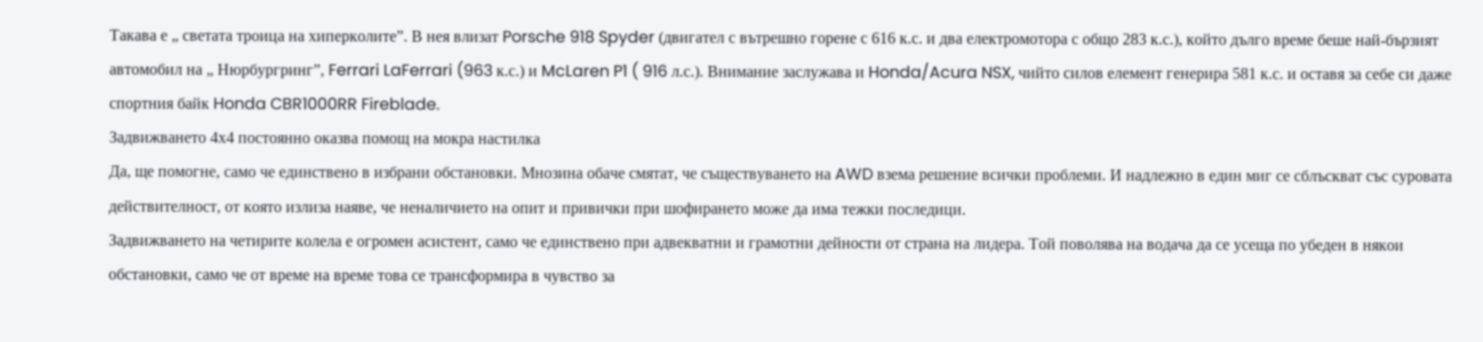Такава е „ светата троица на хиперколите”. В нея влизат Porsche 918 Spyder (двигател с вътрешно горене с 616 к.с. и два електромотора с общо 283 к.с.), който дълго време беше най-бързият автомобил на „ Нюрбургринг”, Ferrari LaFerrari (963 к.с.) и McLaren P1 ( 916 л.с.). Внимание заслужава и Honda/Acura NSX, чийто силов елемент генерира 581 к.с. и оставя за себе си даже спортния байк Honda CBR1000RR Fireblade.
Задвижването 4х4 постоянно оказва помощ на мокра настилка
Да, ще помогне, само че единствено в избрани обстановки. Мнозина обаче смятат, че съществуването на AWD взема решение всички проблеми. И надлежно в един миг се сблъскват със суровата действителност, от която излиза наяве, че неналичието на опит и привички при шофирането може да има тежки последици.
Задвижването на четирите колела е огромен асистент, само че единствено при адвекватни и грамотни дейности от страна на лидера. Той поволява на водача да се усеща по убеден в някои обстановки, само че от време на време това се трансформира в чувство за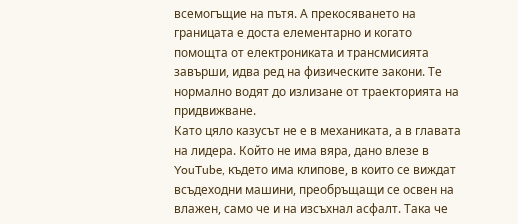всемогъщие на пътя. А прекосяването на границата е доста елементарно и когато помощта от електрониката и трансмисията завърши, идва ред на физическите закони. Те нормално водят до излизане от траекторията на придвижване.
Като цяло казусът не е в механиката, а в главата на лидера. Който не има вяра, дано влезе в YouTube, където има клипове, в които се виждат всъдеходни машини, преобръщащи се освен на влажен, само че и на изсъхнал асфалт. Така че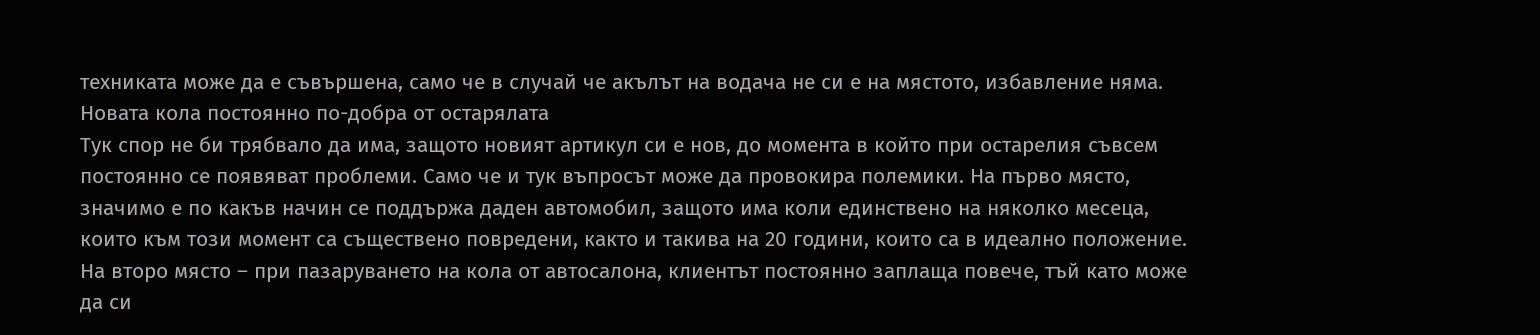техниката може да е съвършена, само че в случай че акълът на водача не си е на мястото, избавление няма.
Новата кола постоянно по-добра от остарялата
Тук спор не би трябвало да има, защото новият артикул си е нов, до момента в който при остарелия съвсем постоянно се появяват проблеми. Само че и тук въпросът може да провокира полемики. На първо място, значимо е по какъв начин се поддържа даден автомобил, защото има коли единствено на няколко месеца, които към този момент са съществено повредени, както и такива на 20 години, които са в идеално положение.
На второ място – при пазаруването на кола от автосалона, клиентът постоянно заплаща повече, тъй като може да си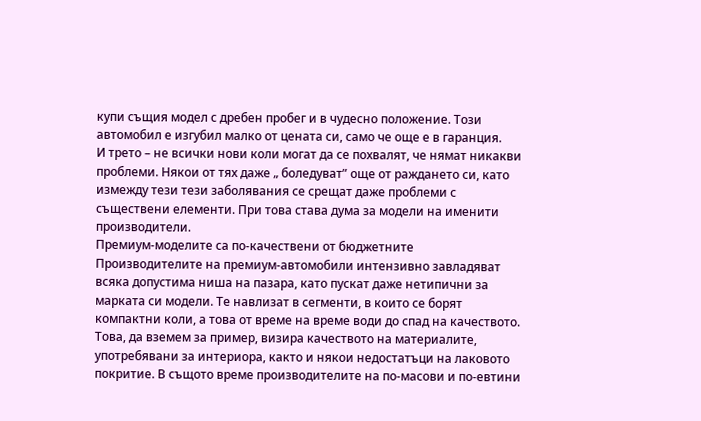купи същия модел с дребен пробег и в чудесно положение. Този автомобил е изгубил малко от цената си, само че още е в гаранция.
И трето – не всички нови коли могат да се похвалят, че нямат никакви проблеми. Някои от тях даже „ боледуват” още от раждането си, като измежду тези тези заболявания се срещат даже проблеми с съществени елементи. При това става дума за модели на именити производители.
Премиум-моделите са по-качествени от бюджетните
Производителите на премиум-автомобили интензивно завладяват всяка допустима ниша на пазара, като пускат даже нетипични за марката си модели. Те навлизат в сегменти, в които се борят компактни коли, а това от време на време води до спад на качеството.
Това, да вземем за пример, визира качеството на материалите, употребявани за интериора, както и някои недостатъци на лаковото покритие. В същото време производителите на по-масови и по-евтини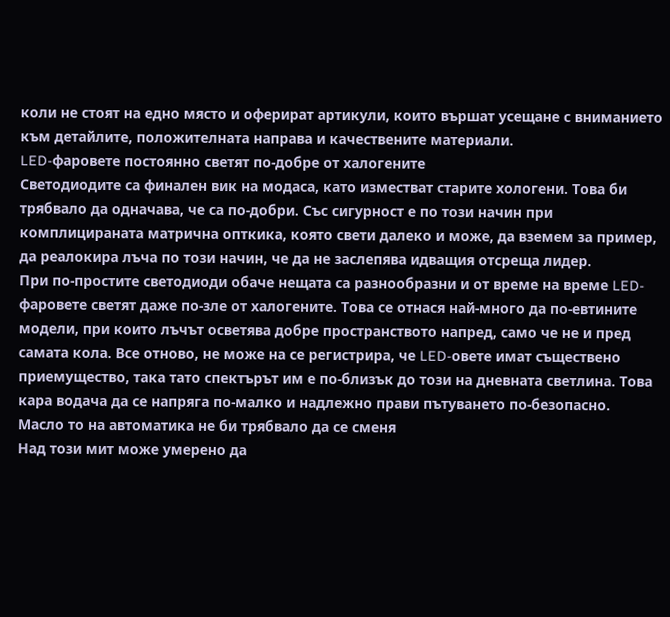коли не стоят на едно място и оферират артикули, които вършат усещане с вниманието към детайлите, положителната направа и качествените материали.
LED-фаровете постоянно светят по-добре от халогените
Светодиодите са финален вик на модаса, като изместват старите хологени. Това би трябвало да одначава, че са по-добри. Със сигурност е по този начин при комплицираната матрична опткика, която свети далеко и може, да вземем за пример, да реалокира лъча по този начин, че да не заслепява идващия отсреща лидер.
При по-простите светодиоди обаче нещата са разнообразни и от време на време LED-фаровете светят даже по-зле от халогените. Това се отнася най-много да по-евтините модели, при които лъчът осветява добре пространството напред, само че не и пред самата кола. Все отново, не може на се регистрира, че LED-овете имат съществено приемущество, така тато спектърът им е по-близък до този на дневната светлина. Това кара водача да се напряга по-малко и надлежно прави пътуването по-безопасно.
Масло то на автоматика не би трябвало да се сменя
Над този мит може умерено да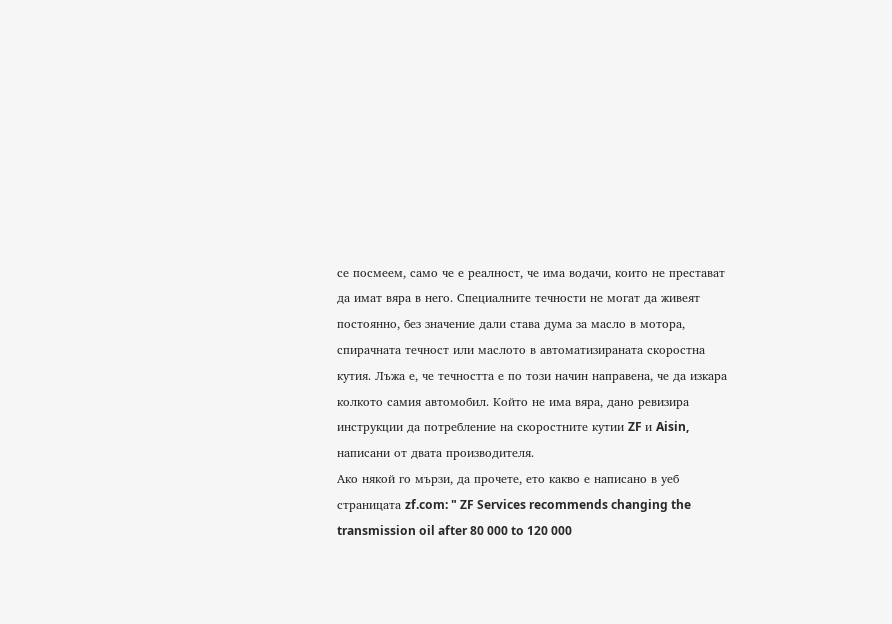се посмеем, само че е реалност, че има водачи, които не престават да имат вяра в него. Специалните течности не могат да живеят постоянно, без значение дали става дума за масло в мотора, спирачната течност или маслото в автоматизираната скоростна кутия. Лъжа е, че течността е по този начин направена, че да изкара колкото самия автомобил. Който не има вяра, дано ревизира инструкции да потребление на скоростните кутии ZF и Aisin, написани от двата производителя.
Ако някой го мързи, да прочете, ето какво е написано в уеб страницата zf.com: " ZF Services recommends changing the transmission oil after 80 000 to 120 000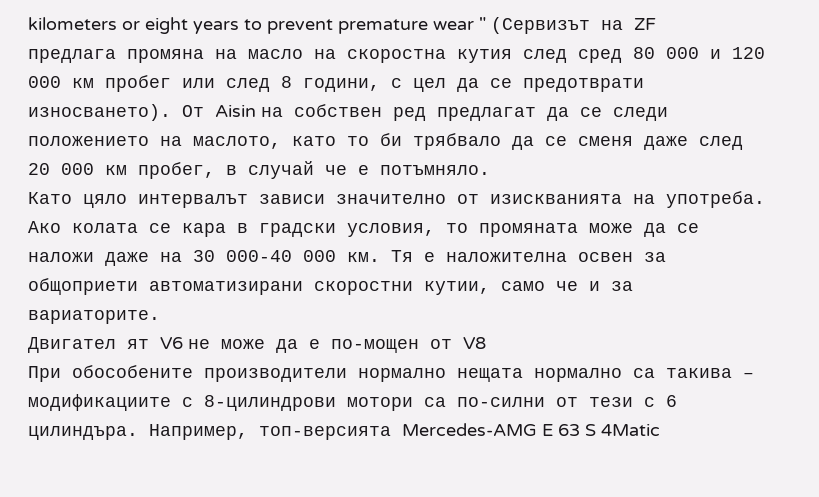kilometers or eight years to prevent premature wear " (Сервизът на ZF предлага промяна на масло на скоростна кутия след сред 80 000 и 120 000 км пробег или след 8 години, с цел да се предотврати износването). От Aisin на собствен ред предлагат да се следи положението на маслото, като то би трябвало да се сменя даже след 20 000 км пробег, в случай че е потъмняло.
Като цяло интервалът зависи значително от изискванията на употреба. Ако колата се кара в градски условия, то промяната може да се наложи даже на 30 000-40 000 км. Тя е наложителна освен за общоприети автоматизирани скоростни кутии, само че и за вариаторите.
Двигател ят V6 не може да е по-мощен от V8
При обособените производители нормално нещата нормално са такива – модификациите с 8-цилиндрови мотори са по-силни от тези с 6 цилиндъра. Например, топ-версията Mercedes-AMG E 63 S 4Matic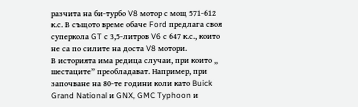разчита на би-турбо V8 мотор с мощ 571-612 к.с. В същото време обаче Ford предлага своя суперкола GT с 3,5-литров V6 с 647 к.с., които не са по силите на доста V8 мотори.
В историята има редица случаи, при които „ шестаците” преобладават. Например, при започване на 80-те години коли като Buick Grand National и GNX, GMC Typhoon и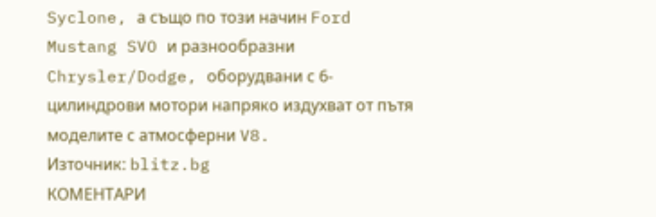Syclone, а също по този начин Ford Mustang SVO и разнообразни Chrysler/Dodge, оборудвани с 6-цилиндрови мотори напряко издухват от пътя моделите с атмосферни V8.
Източник: blitz.bg
КОМЕНТАРИ